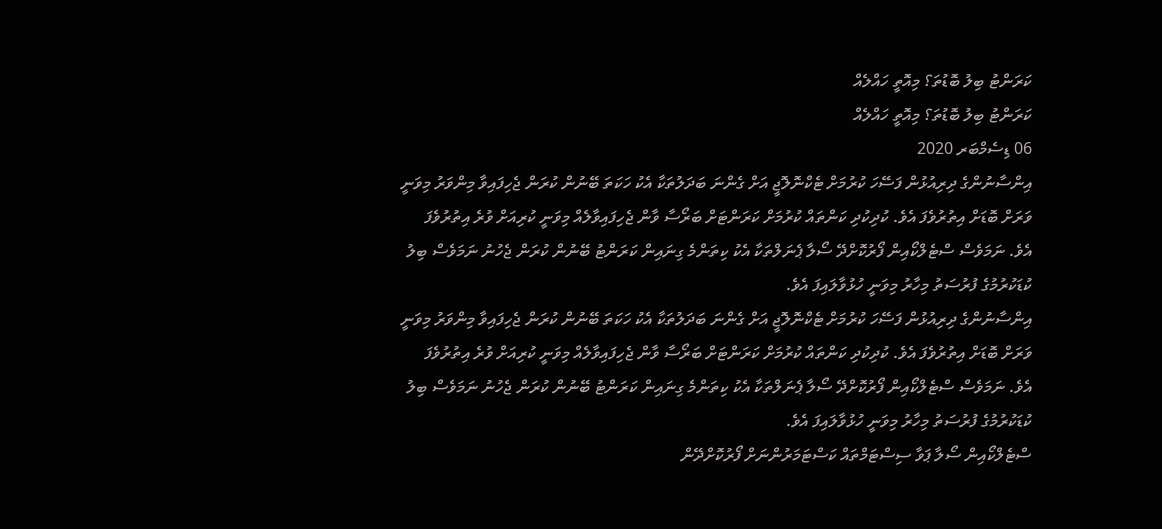ކަރަންޓު ބިލު ބޮޑުތަ؟ މިއޮތީ ހައްލެއް
ކަރަންޓު ބިލު ބޮޑުތަ؟ މިއޮތީ ހައްލެއް
06 ޑިސެމްބަރ 2020
އިންސާނުންގެ ދިރިއުޅުން ފަސޭހަ ކުރުމަށް ޓެކްނޮލޮޖީ އަށް ގެންނަ ބަދަލުތަކާ އެކު ހަކަތަ ބޭނުން ކުރަން ޖެހިފައިވާ މިންވަރު މިވަނީ ވަރަށް ބޮޑަށް އިތުރުވެފަ އެވެ. ކުދިކުދި ކަންތައް ކުރުމަށް ކަރަންޓަށް ބަރޯސާ ވާން ޖެހިފައިވާލެއް މިވަނީ ކުރިއަށް ވުރެ އިތުރުވެފަ އެވެ. ނަމަވެސް ސްޓެލްކޯއިން ފޯރުކޮށްދޭ ސޯލާ ޕެނަލްތަކާ އެކު ކިތަންމެ ގިނައިން ކަރަންޓު ބޭނުން ކުރަން ޖެހުނު ނަމަވެސް ބިލު ކުޑަކުރުމުގެ ފުރުސަތު މިހާރު މިވަނީ ހުޅުވާލައިފަ އެވެ.
އިންސާނުންގެ ދިރިއުޅުން ފަސޭހަ ކުރުމަށް ޓެކްނޮލޮޖީ އަށް ގެންނަ ބަދަލުތަކާ އެކު ހަކަތަ ބޭނުން ކުރަން ޖެހިފައިވާ މިންވަރު މިވަނީ ވަރަށް ބޮޑަށް އިތުރުވެފަ އެވެ. ކުދިކުދި ކަންތައް ކުރުމަށް ކަރަންޓަށް ބަރޯސާ ވާން ޖެހިފައިވާލެއް މިވަނީ ކުރިއަށް ވުރެ އިތުރުވެފަ އެވެ. ނަމަވެސް ސްޓެލްކޯއިން ފޯރުކޮށްދޭ ސޯލާ ޕެނަލްތަކާ އެކު ކިތަންމެ ގިނައިން ކަރަންޓު ބޭނުން ކުރަން ޖެހުނު ނަމަވެސް ބިލު ކުޑަކުރުމުގެ ފުރުސަތު މިހާރު މިވަނީ ހުޅުވާލައިފަ އެވެ.
ސްޓެލްކޯއިން ސޯލާ ޕަވާ ސިސްޓަމްތައް ކަސްޓަމަރުންނަށް ފޯރުކޮށްދޭން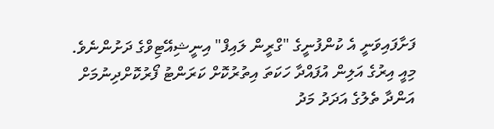ފަށާފައިވަނީ އެ ކުންފުނީގެ "ގްރީން ލައިފް" އިނީޝިއޭޓިވްގެ ދަށުންނެވެ. މިއީ އިރުގެ އަލިން އުފައްދާ ހަކަތަ އިތުރުކޮށް ކަރަންޓު ފޯރުކޮށްދިނުމަށް އަންދާ ތެލުގެ އަދަދު މަދު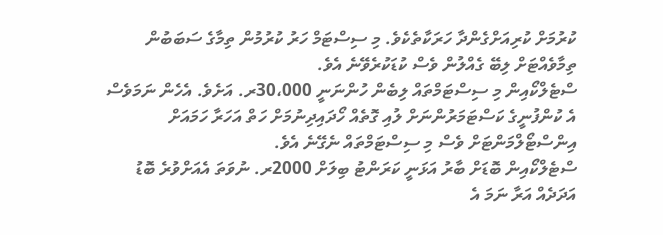ކުރުމަށް ކުރިއަށްގެންދާ ހަރަކާތެކެވެ. މި ސިސްޓަމް ހަރު ކުރުމުން ތިމާގެ ސަބަބުން ތިމާވެއްޓަށް ލިބޭ ގެއްލުން ވެސް ކުޑަކުރެވޭނެ އެވެ.
ސްޓެލްކޯއިން މި ސިސްޓަމްތައް ލިބެން ހުންނަނީ 30،000ރ. އަށެވެ. އެހެން ނަމަވެސް އެ ކުންފުނީގެ ކަސްޓަމަރުންނަށް ލުއި ގޮތެއް ހޯދައިދިނުމަށް ހަތް އަހަރާ ހަމައަށް އިންސްޓޯލްމަންޓަށް ވެސް މި ސިސްޓަމްތައް ނެގޭނެ އެވެ.
ސްޓެލްކޯއިން ބޮޑަށް ބާރު އަޅަނީ ކަރަންޓު ބިލަށް 2000ރ. ނުވަތަ އެއަށްވުރެ ބޮޑު އަދަދެއް އަރާ ނަމަ އެ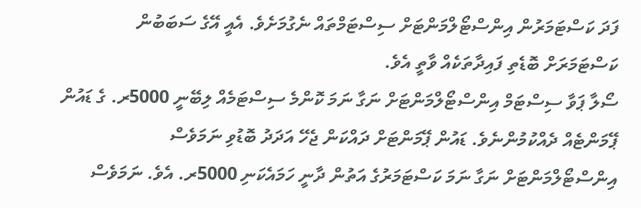ފަދަ ކަސްޓަމަރުން އިންސްޓޯލްމަންޓަށް ސިސްޓަމްތައް ނެގުމަށެވެ. އެއީ އޭގެ ސަބަބުން ކަސްޓަމަރަށް ބޮޑެތި ފައިދާތަކެއް ވާތީ އެވެ.
ސޯލާ ޕަވާ ސިސްޓަމް އިންސްޓޯލްމަންޓަށް ނަގާ ނަމަ ކޮންމެ ސިސްޓަމެއް ލިބޭނީ 5000ރ. ގެ ޑައުން ޕޭމަންޓެއް ދެއްކުމުންނެވެ. ޑައުން ޕޭމަންޓަށް ދައްކަން ޖެހޭ އަދަދު ބޮޑުވި ނަމަވެސް އިންސްޓޯލްމަންޓަށް ނަގާ ނަމަ ކަސްޓަމަރުގެ އަތުން ދާނީ ހަމައެކަނި 5000ރ. އެވެ. ނަމަވެސް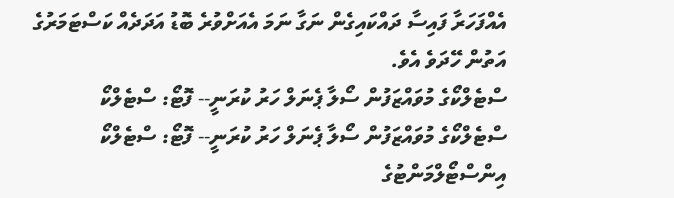އެއްފަހަރާ ފައިސާ ދައްކައިގެން ނަގާ ނަމަ އެއަށްވުރެ ބޮޑު އަދަދެއް ކަސްޓަމަރުގެ އަތުން ހޭދަވެ އެވެ.
ސްޓެލްކޯގެ މުވައްޒަފުން ސޯލާ ޕެނަލް ހަރު ކުރަނީ-- ފޮޓޯ: ސްޓެލްކޯ
ސްޓެލްކޯގެ މުވައްޒަފުން ސޯލާ ޕެނަލް ހަރު ކުރަނީ-- ފޮޓޯ: ސްޓެލްކޯ
އިންސްޓޯލްމަންޓުގެ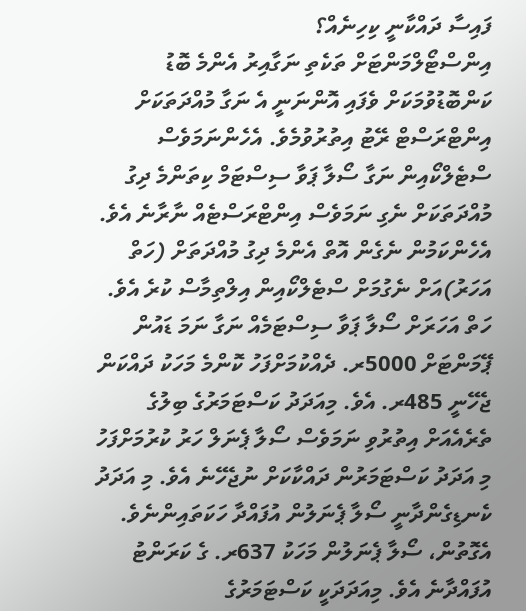ފައިސާ ދައްކާނީ ކިހިނެއް؟
އިންސްޓޯލްމަންޓަށް ތަކެތި ނަގާއިރު އެންމެ ބޮޑު ކަންބޮޑުވުމަކަށް ވެފައި އޮންނަނީ އެ ނަގާ މުއްދަތަކަށް އިންޓްރަސްޓް ރޭޓު އިތުރުވުމެވެ. އެހެންނަމަވެސް ސްޓެލްކޯއިން ނަގާ ސޯލާ ޕަވާ ސިސްޓަމް ކިތަންމެ ދިގު މުއްދަތަކަށް ނެގި ނަމަވެސް އިންޓްރަސްޓެއް ނާރާނެ އެވެ. އެހެންކަމުން ނެގެން އޮތް އެންމެ ދިގު މުއްދަތަށް (ހަތް އަހަރު)އަށް ނެގުމަށް ސްޓެލްކޯއިން އިލްތިމާސް ކުރެ އެވެ.
ހަތް އަހަރަށް ސޯލާ ޕަވާ ސިސްޓަމެއް ނަގާ ނަމަ ޑައުން ޕޭމަންޓަށް 5000ރ. ދެއްކުމަށްފަހު ކޮންމެ މަހަކު ދައްކަން ޖެހޭނީ 485ރ. އެވެ. މިއަދަދު ކަސްޓަމަރުގެ ބިލުގެ ތެރެއެއަށް އިތުރުވި ނަމަވެސް ސޯލާ ޕެނަލް ހަރު ކުރުމަށްފަހު މި އަދަދު ކަސްޓަމަރުން ދައްކާކަށް ނުޖެހޭނެ އެވެ. މި އަދަދު ކެނޑިގެންދާނީ ސޯލާ ޕެނަލުން އުފައްދާ ހަކަތައިންނެވެ. އެގޮތުން، ސޯލާ ޕެނަލުން މަހަކު 637ރ. ގެ ކަރަންޓު އުފައްދާނެ އެވެ. މިއަދަދަކީ ކަސްޓަމަރުގެ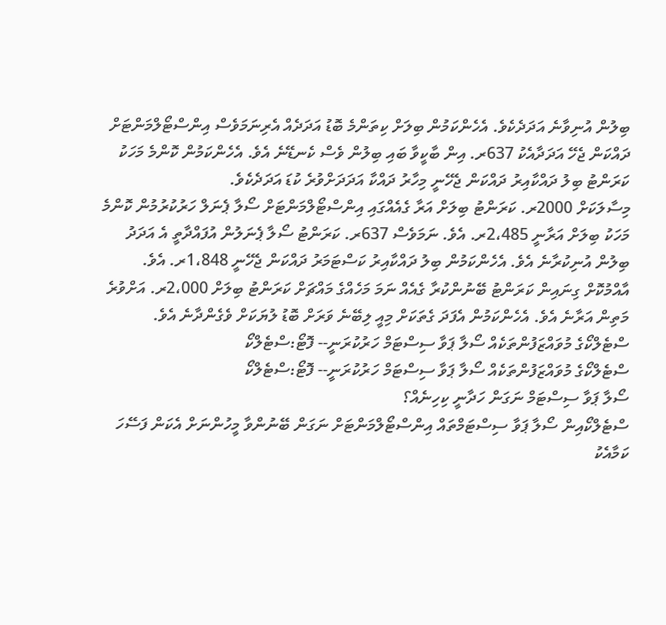ބިލުން އުނިވާނެ އަދަދެކެވެ. އެހެންކަމުން ބިލަށް ކިތަންމެ ބޮޑު އަދަދެއް އެރިނަމަވެސް އިންސްޓޯލްމަންޓަށް ދައްކަން ޖެހޭ އަދަދާއެކު 637ރ. އިން ބާކީވާ ބައި ބިލުން ވެސް ކެނޑޭނެ އެވެ. އެހެންކަމުން ކޮންމެ މަހަކު ކަރަންޓު ބިލު ދައްކާއިރު ދައްކަން ޖެހޭނީ މިހާރު ދައްކާ އަދަދަށްވުރެ ކުޑަ އަދަދެކެވެ.
މިސާލަކަށް 2000ރ. ކަރަންޓު ބިލަށް އަރާ ގެއެއްގައި އިންސްޓޯލްމަންޓަށް ސޯލާ ޕެނަލް ހަރުކުރުމުން ކޮންމެ މަހަކު ބިލަށް އަރާނީ 2،485ރ. އެވެ. ނަމަވެސް 637ރ. ކަރަންޓު ސޯލާ ޕެނަލުން އުފައްދާތީ އެ އަދަދު ބިލުން އުނިކުރާނެ އެވެ. އެހެންކަމުން ބިލު ދައްކާއިރު ކަސްޓަމަރު ދައްކަން ޖެހޭނީ 1،848ރ. އެވެ.
އާއްމުކޮށް ގިނައިން ކަރަންޓު ބޭނުންކުރާ ގެއެއް ނަމަ މަހެއްގެ މައްޗަށް ކަރަންޓު ބިލަށް 2،000ރ. އަށްވުރެ މަތިން އަރާނެ އެވެ. އެހެންކަމުން އެފަދަ ގެތަކަށް މިއީ ލިބޭނެ ވަރަށް ބޮޑު ލުޔަކަށް ވެގެންދާނެ އެވެ.
ސްޓެލްކޯގެ މުވައްޒަފުންތަކެއް ސޯލާ ޕަވާ ސިސްޓަމް ހަރުކުރަނީ-- ފޮޓޯ:ސްޓެލްކޯ
ސްޓެލްކޯގެ މުވައްޒަފުންތަކެއް ސޯލާ ޕަވާ ސިސްޓަމް ހަރުކުރަނީ-- ފޮޓޯ:ސްޓެލްކޯ
ސޯލާ ޕަވާ ސިސްޓަމް ނަގަން ހަދާނީ ކިހިނެއް؟
ސްޓެލްކޯއިން ސޯލާ ޕަވާ ސިސްޓަމްތައް އިންސްޓޯލްމަންޓަށް ނަގަން ބޭނުންވާ މީހުންނަށް އެކަން ފަސޭހަ ކަމާއެކު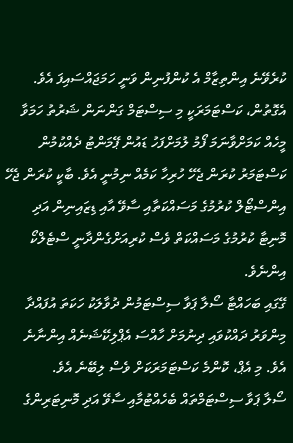ކުރެވޭނެ އިންތިޒާމް އެ ކުންފުނިން ވަނީ ހަމަޖައްސައިފަ އެވެ. އެގޮތުން، ކަސްޓަމަރަކީ މި ސިސްޓަމް ގަންނަން ޝަރުތު ހަމަވާ މީހެއް ކަމަށްވާނަމަ ފޯމު ލުމަށްފަހު ޑައުން ޕޭމަންޓު ދެއްކުމުން ކަސްޓަމަރު ކުރަން ޖެހޭ ހުރިހާ ކަމެއް ނިމުނީ އެވެ. ބާކީ ކުރަން ޖެހޭ އިންސްޓޯލް ކުރުމުގެ މަސައްކަތާއި ސާވޭ އާއި ޑިޒައިނިން އަދި މޮނިޓާ ކުރުމުގެ މަސައްކަތް ވެސް ކުރިއަށްގެންދާނީ ސްޓެލްކޯ އިންނެވެ.
ގޭގައި ބަހައްޓާ ސޯލާ ޕަވާ ސިސްޓަމުން ދުވާލަކު ހަކަތަ އުފައްދާ މިންވަރު ދައްކުވައި ދިނުމަށް ހާއްސަ އެޕްލިކޭޝަނެއް އިންނާނެ އެވެ. މި އެޕް، ކޮންމެ ކަސްޓަމަރަކަށް ވެސް ލިބޭނެ އެވެ.
ސޯލާ ޕަވާ ސިސްޓަމްތައް ބެހެއްޓުމާއި ސާވޭ އަދި މޮނިޓަރިންގެ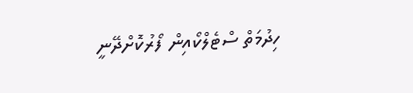ހިދުމަތް ސްޓެލްކޯއިން ފޯރުކޮށްދޭނީ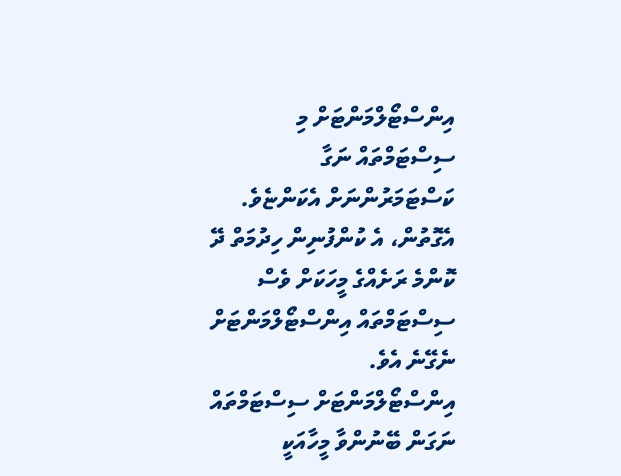އިންސްޓޯލްމަންޓަށް މި ސިސްޓަމްތައް ނަގާ ކަސްޓަމަރުންނަށް އެކަންޏެވެ. އެގޮތުން، އެ ކުންފުނިން ހިދުމަތް ދޭ ކޮންމެ ރަށެއްގެ މީހަކަށް ވެސް ސިސްޓަމްތައް އިންސްޓޯލްމަންޓަށް ނެގޭނެ އެވެ.
އިންސްޓޯލްމަންޓަށް ސިސްޓަމްތައް ނަގަން ބޭނުންވާ މީހާއަކީ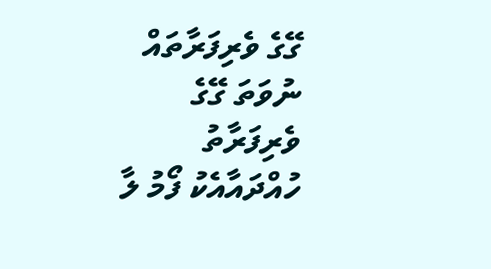ގޭގެ ވެރިފަރާތައް ނުވަތަ ގޭގެ ވެރިފަރާތު ހުއްދައާއެކު ފޯމު ލާ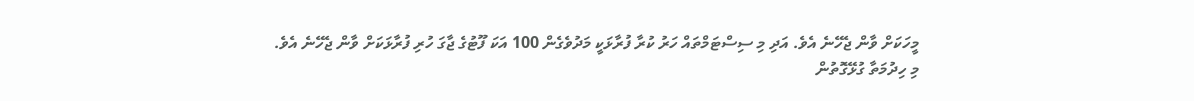މީހަކަށް ވާން ޖެހޭނެ އެވެ. އަދި މި ސިސްޓަމްތައް ހަރު ކުރާ ފުރާޅަކީ މަދުވެގެން 100 އަކަ ފޫޓުގެ ޖާގަ ހުރި ފުރާޅަކަށް ވާން ޖެހޭނެ އެވެ.
މި ހިދުމަތާ ގުޅޭގޮތުން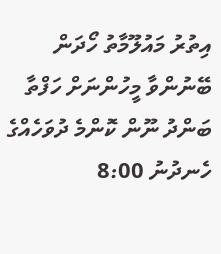އިތުރު މައުލޫމާތު ހޯދަން ބޭނުންވާ މީހުންނަށް ހަފްތާ ބަންދު ނޫން ކޮންމެ ދުވަހެއްގެ ހެނދުނު 8:00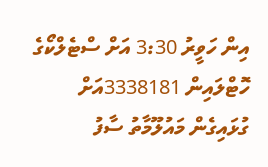އިން ހަވީރު 3:30 އަށް ސްޓެލްކޯގެ ހޮޓްލައިން 3338181އަށް ގުޅައިގެން މައުލޫމާތު ސާފު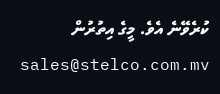ކުރެވޭނެ އެވެ. މީގެ އިތުރުން sales@stelco.com.mv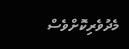މެދުވެރިކޮށްވެސް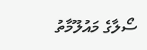ސޯލާގެ މައުލޫމާތު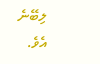ލިބޭނެ އެވެ.